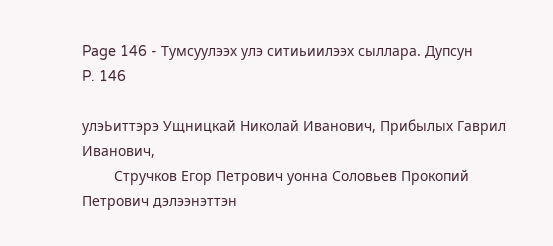Page 146 - Тумсуулээх улэ ситиьиилээх сыллара. Дупсун
P. 146

улэЬиттэрэ Ущницкай Николай Иванович, Прибылых Гаврил Иванович,
        Стручков Егор Петрович уонна Соловьев Прокопий Петрович дэлээнэттэн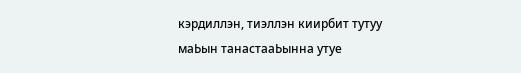кэрдиллэн, тиэллэн киирбит тутуу маЬын танастааЬынна утуе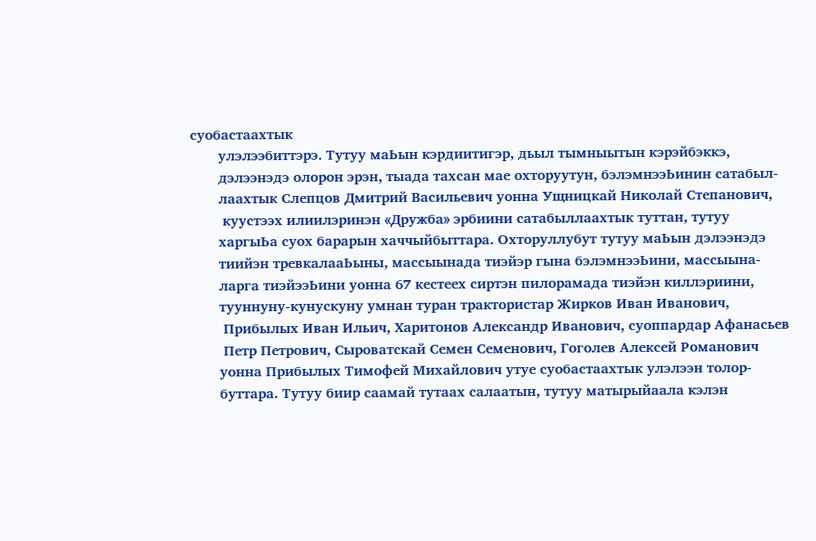суобастаахтык
       улэлээбиттэрэ. Тутуу маЬын кэрдиитигэр, дьыл тымныытын кэрэйбэккэ,
       дэлээнэдэ олорон эрэн, тыада тахсан мае охторуутун, бэлэмнээЬинин сатабыл-
       лаахтык Слепцов Дмитрий Васильевич уонна Ущницкай Николай Степанович,
        куустээх илиилэринэн «Дружба» эрбиини сатабыллаахтык туттан, тутуу
       харгыЬа суох барарын хаччыйбыттара. Охторуллубут тутуу маЬын дэлээнэдэ
       тиийэн тревкалааЬыны, массыынада тиэйэр гына бэлэмнээЬини, массыына-
       ларга тиэйээЬини уонна 67 кестеех сиртэн пилорамада тиэйэн киллэриини,
       тууннуну-кунускуну умнан туран трактористар Жирков Иван Иванович,
        Прибылых Иван Ильич, Харитонов Александр Иванович, суоппардар Афанасьев
        Петр Петрович, Сыроватскай Семен Семенович, Гоголев Алексей Романович
       уонна Прибылых Тимофей Михайлович утуе суобастаахтык улэлээн толор-
       буттара. Тутуу биир саамай тутаах салаатын, тутуу матырыйаала кэлэн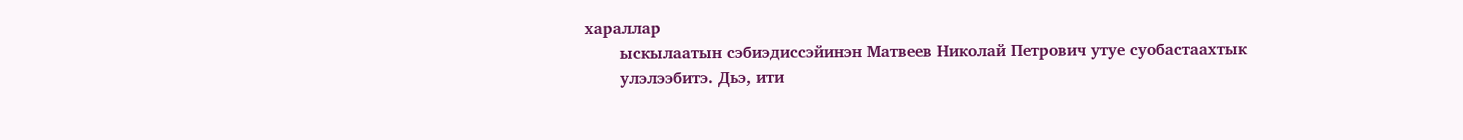хараллар
       ыскылаатын сэбиэдиссэйинэн Матвеев Николай Петрович утуе суобастаахтык
       улэлээбитэ. Дьэ, ити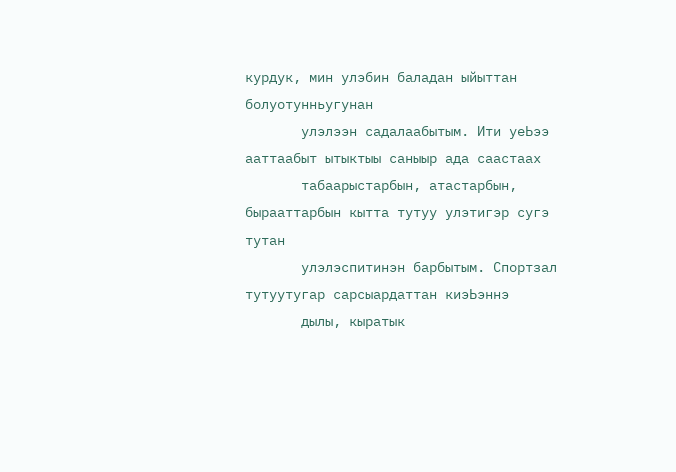курдук, мин улэбин баладан ыйыттан болуотунньугунан
       улэлээн садалаабытым. Ити уеЬээ ааттаабыт ытыктыы саныыр ада саастаах
       табаарыстарбын, атастарбын, бырааттарбын кытта тутуу улэтигэр сугэ тутан
       улэлэспитинэн барбытым. Спортзал тутуутугар сарсыардаттан киэЬэннэ
       дылы, кыратык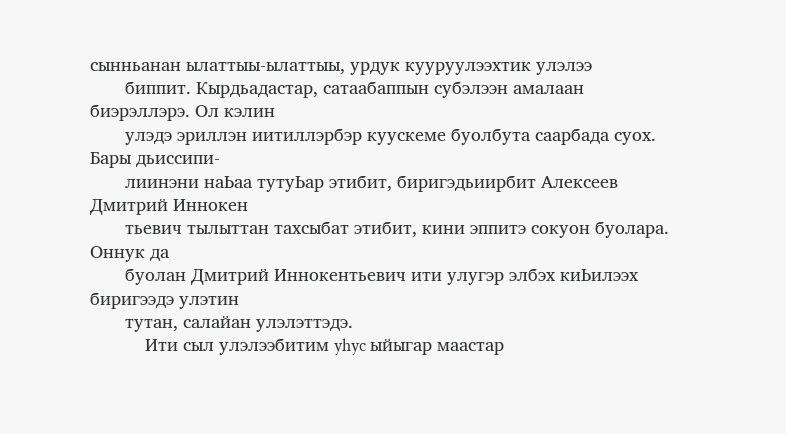сынньанан ылаттыы-ылаттыы, урдук кууруулээхтик улэлээ
       биппит. Кырдьадастар, сатаабаппын субэлээн амалаан биэрэллэрэ. Ол кэлин
       улэдэ эриллэн иитиллэрбэр куускеме буолбута саарбада суох. Бары дьиссипи-
       лиинэни наЬаа тутуЬар этибит, биригэдьиирбит Алексеев Дмитрий Иннокен
       тьевич тылыттан тахсыбат этибит, кини эппитэ сокуон буолара. Оннук да
       буолан Дмитрий Иннокентьевич ити улугэр элбэх киЬилээх биригээдэ улэтин
       тутан, салайан улэлэттэдэ.
           Ити сыл улэлээбитим yhyc ыйыгар маастар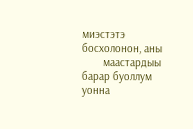миэстэтэ босхолонон, аны
       маастардыы барар буоллум уонна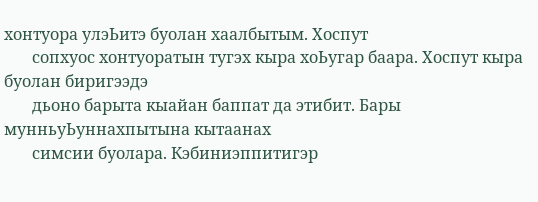хонтуора улэЬитэ буолан хаалбытым. Хоспут
       сопхуос хонтуоратын тугэх кыра хоЬугар баара. Хоспут кыра буолан биригээдэ
       дьоно барыта кыайан баппат да этибит. Бары мунньуЬуннахпытына кытаанах
       симсии буолара. Кэбиниэппитигэр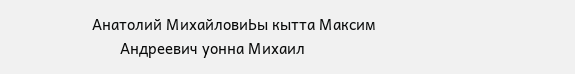Анатолий МихайловиЬы кытта Максим
       Андреевич уонна Михаил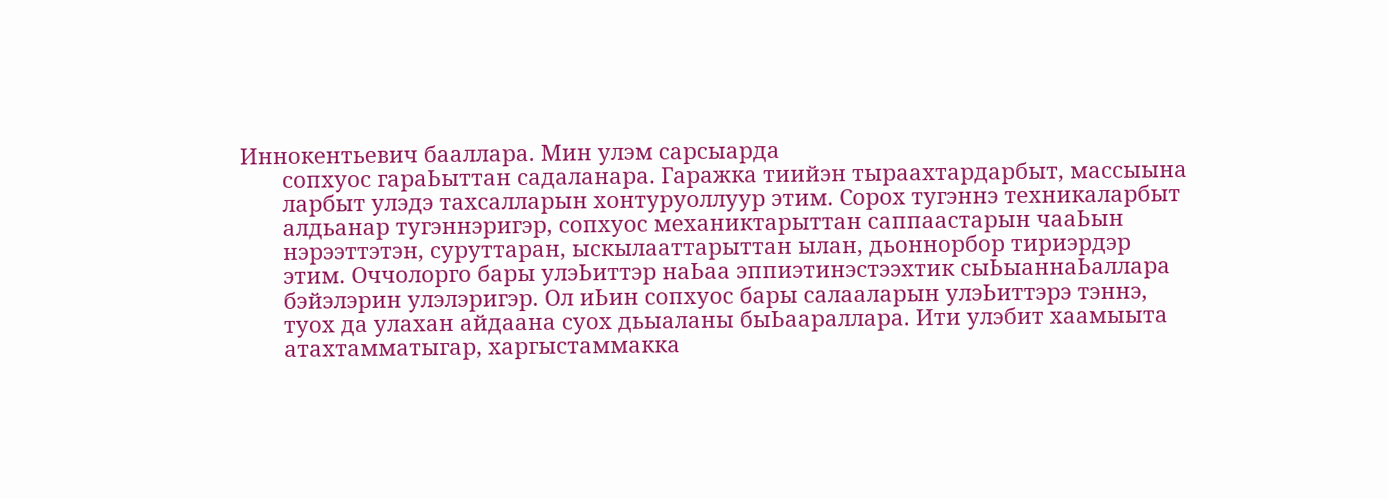Иннокентьевич бааллара. Мин улэм сарсыарда
       сопхуос гараЬыттан садаланара. Гаражка тиийэн тыраахтардарбыт, массыына
       ларбыт улэдэ тахсалларын хонтуруоллуур этим. Сорох тугэннэ техникаларбыт
       алдьанар тугэннэригэр, сопхуос механиктарыттан саппаастарын чааЬын
       нэрээттэтэн, суруттаран, ыскылааттарыттан ылан, дьоннорбор тириэрдэр
       этим. Оччолорго бары улэЬиттэр наЬаа эппиэтинэстээхтик сыЬыаннаЬаллара
       бэйэлэрин улэлэригэр. Ол иЬин сопхуос бары салааларын улэЬиттэрэ тэннэ,
       туох да улахан айдаана суох дьыаланы быЬаараллара. Ити улэбит хаамыыта
       атахтамматыгар, харгыстаммакка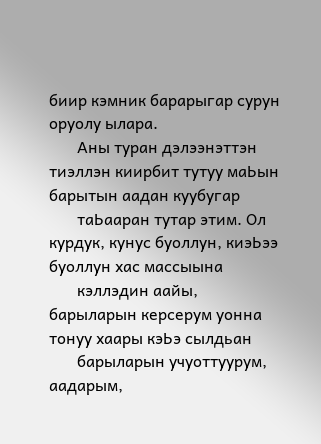биир кэмник барарыгар сурун оруолу ылара.
       Аны туран дэлээнэттэн тиэллэн киирбит тутуу маЬын барытын аадан куубугар
       таЬааран тутар этим. Ол курдук, кунус буоллун, киэЬээ буоллун хас массыына
       кэллэдин аайы, барыларын керсерум уонна тонуу хаары кэЬэ сылдьан
       барыларын учуоттуурум, аадарым,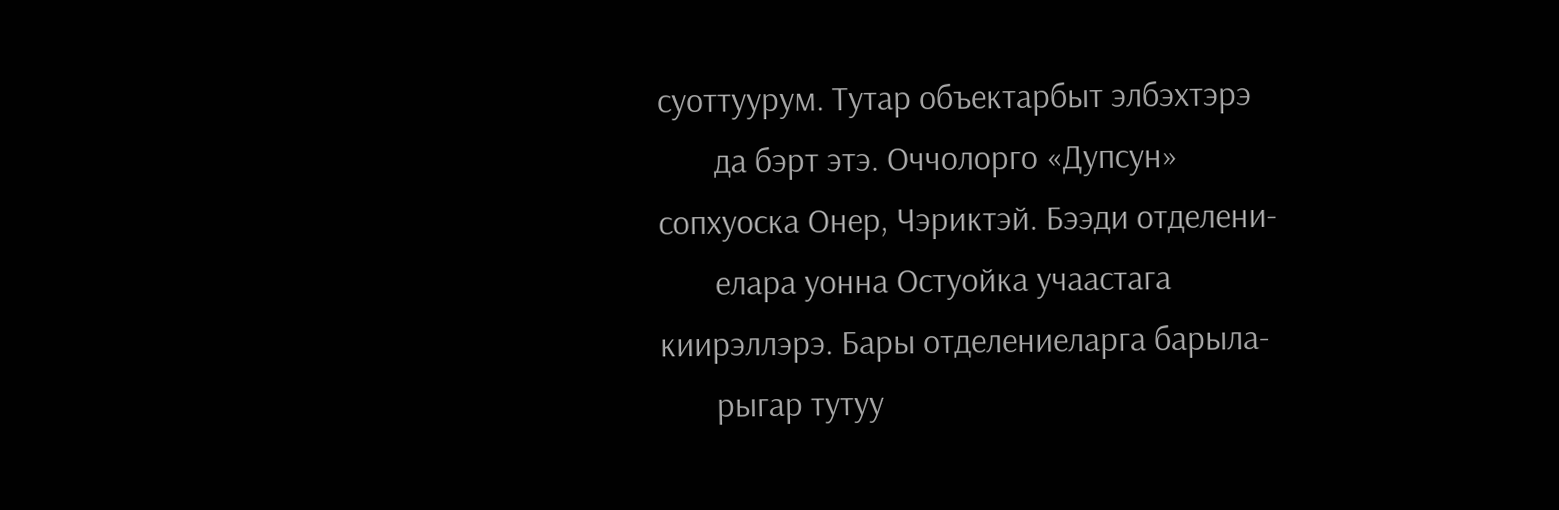суоттуурум. Тутар объектарбыт элбэхтэрэ
       да бэрт этэ. Оччолорго «Дупсун» сопхуоска Онер, Чэриктэй. Бээди отделени-
       елара уонна Остуойка учаастага киирэллэрэ. Бары отделениеларга барыла-
       рыгар тутуу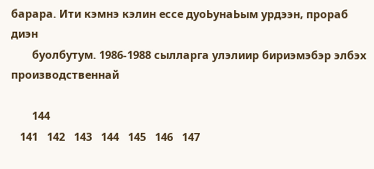барара. Ити кэмнэ кэлин ессе дуоЬунаЬым урдээн, прораб диэн
       буолбутум. 1986-1988 сылларга улэлиир бириэмэбэр элбэх производственнай

       144
   141   142   143   144   145   146   147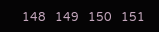148   149   150   151